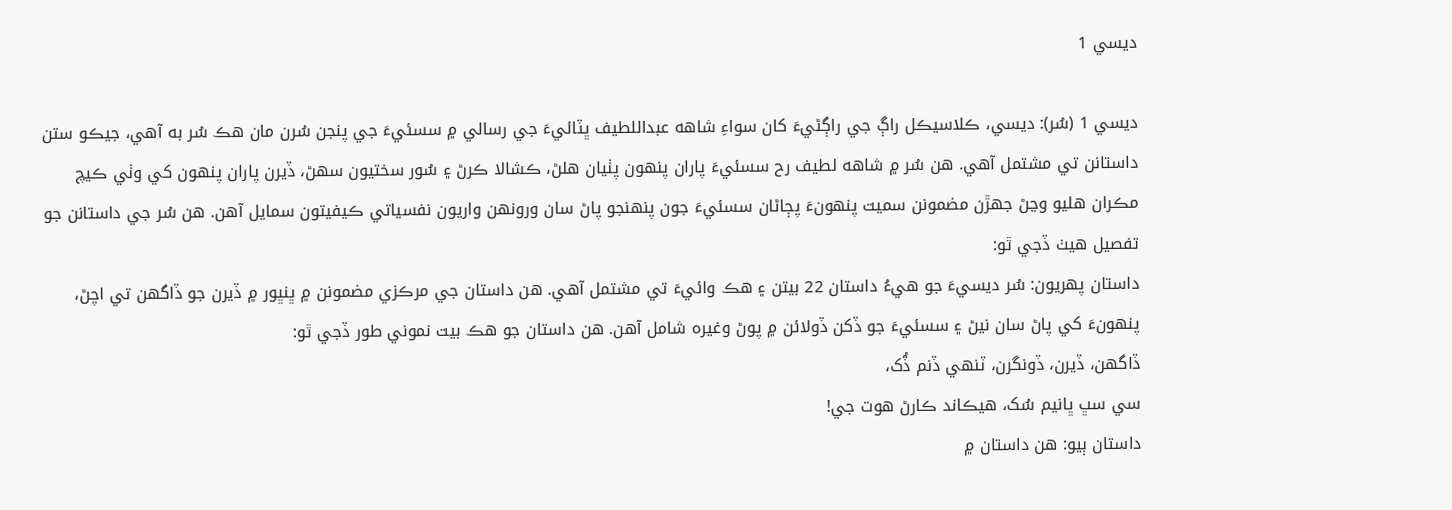ديسي 1

ديسي 1 (سُر): ديسي، ڪلاسيڪل راڳ جي راڳڻيءَ کان سواءِ شاهه عبداللطيف ڀٽائيءَ جي رسالي ۾ سسئيءَ جي پنجن سُرن مان هڪ سُر به آهي، جيڪو ستن داستانن تي مشتمل آهي. هن سُر ۾ شاهه لطيف رح سسئيءَ پاران پنهون پٺيان هلڻ، ڪشالا ڪرڻ ۽ سُور سختيون سهڻ، ڏيرن پاران پنهون کي وٺي ڪيچ مڪران هليو وڃڻ جهڙن مضمونن سميت پنهونءَ پڄاڻان سسئيءَ جون پنهنجو پاڻ سان ورونهن واريون نفسياتي ڪيفيتون سمايل آهن. هن سُر جي داستانن جو تفصيل هيٺ ڏجي ٿو:
داستان پهريون: سُر ديسيءَ جو هيءُ داستان 22 بيتن ۽ هڪ وائيءَ تي مشتمل آهي. هن داستان جي مرڪزي مضمونن ۾ ڀنڀور ۾ ڏيرن جو ڏاگهن تي اچڻ، پنهونءَ کي پاڻ سان نيڻ ۽ سسئيءَ جو ڏکن ڏولائن ۾ پوڻ وغيره شامل آهن. هن داستان جو هڪ بيت نموني طور ڏجي ٿو:
ڏاگهن، ڏيرن، ڏونگرن، ٽنهي ڏنم ڏُک،
سي سڀ ڀانيم سُک، هيڪاند ڪارڻ هوت جي!
داستان ٻيو: هن داستان ۾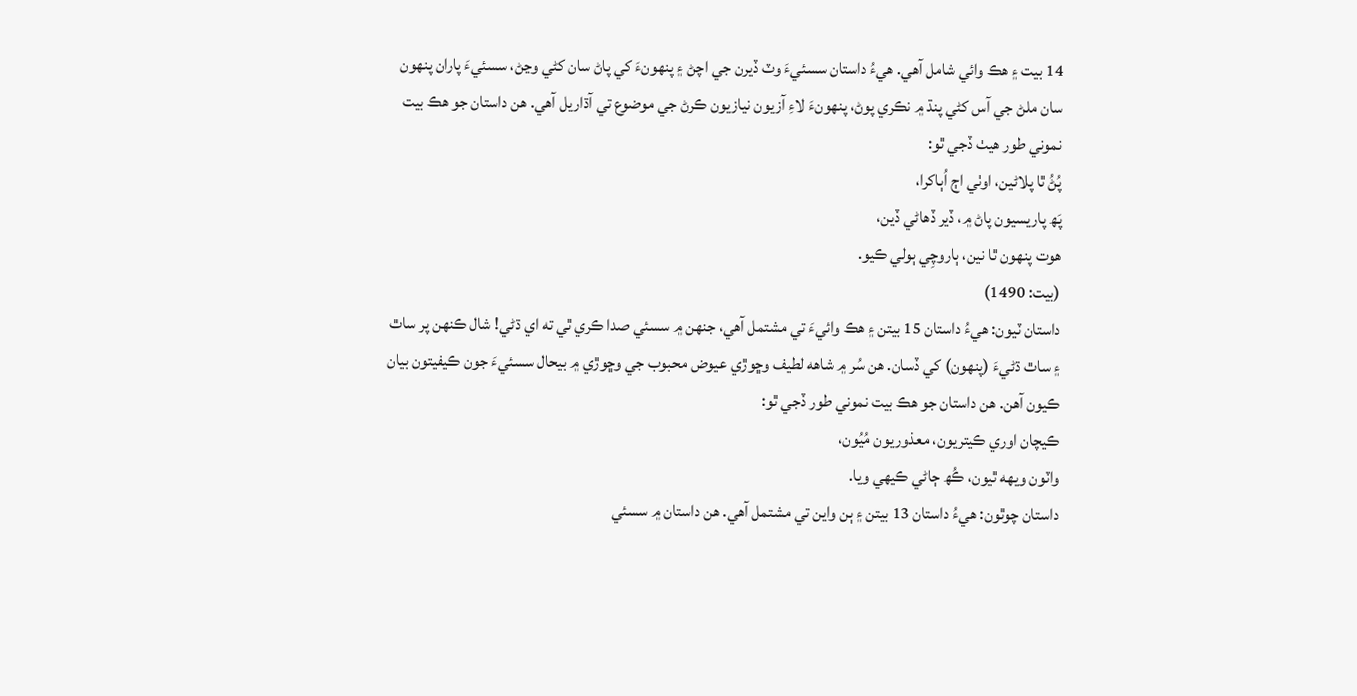14 بيت ۽ هڪ وائي شامل آهي. هيءُ داستان سسئيءَ وٽ ڏيرن جي اچڻ ۽ پنهونءَ کي پاڻ سان کڻي وڃڻ، سسئيءَ پاران پنهون سان ملڻ جي آس کڻي پنڌ ۾ نڪري پوڻ، پنهونءَ لاءِ آزيون نيازيون ڪرڻ جي موضوع تي آڌاريل آهي. هن داستان جو هڪ بيت نموني طور هيٺ ڏجي ٿو:
پُڻُ ٿا پلاڻين، اوٺي اڄ اُٻاکرا،
پَھ پاريسيون پاڻ ۾، ڏير ڏهاڻي ڏين،
هوت پنهون ٿا نين، ٻاروچِي ٻولي ڪيو.
(بيت: 1490)
داستان ٽيون: هيءُ داستان 15 بيتن ۽ هڪ وائيءَ تي مشتمل آهي، جنهن ۾ سسئي صدا ڪري ٿي ته اي ڌڻي! شال ڪنهن پر ساٿ ۽ ساٿ ڌڻيءَ (پنهون) کي ڏسان. هن سُر ۾ شاهه لطيف وڇوڙي عيوض محبوب جي وڇوڙي ۾ بيحال سسئيءَ جون ڪيفيتون بيان ڪيون آهن. هن داستان جو هڪ بيت نموني طور ڏجي ٿو:
ڪيچان اوري ڪيتريون، معذوريون مُيُون،
واٽون ويهه ٿيون، ڪُھ ڄاڻي ڪيهي ويا.
داستان چوٿون: هيءُ داستان 13 بيتن ۽ ٻن واين تي مشتمل آهي. هن داستان ۾ سسئي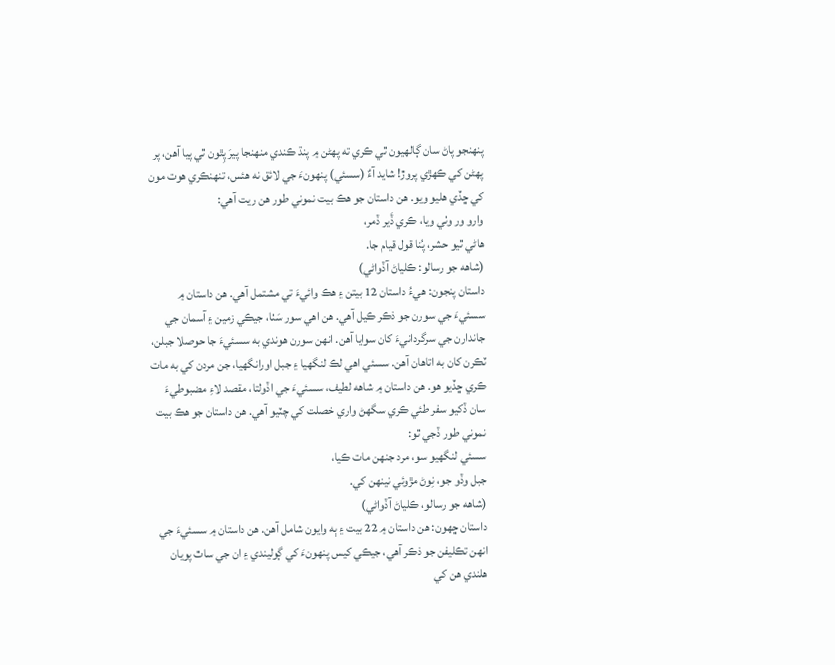پنهنجو پاڻ سان ڳالهيون ٿي ڪري ته پهڻن ۾ پنڌ ڪندي منهنجا پيرَ پِٿون ٿي پيا آهن، پر پهڻن کي ڪهڙي پروڙ! شايد آءٌ (سسئي) پنهونءَ جي لائق نه هئس، تنهنڪري هوت مون کي ڇڏي هليو ويو. هن داستان جو هڪ بيت نموني طور هن ريت آهي:
وارو ور وٺي ويا، ڪري ڏَير ڏمر،
هاڻي ٿيو حشر، پُنا قول قيام جا.
(شاهه جو رسالو: ڪلياڻ آڏواڻي)
داستان پنجون: هيءُ داستان 12 بيتن ۽ هڪ وائيءَ تي مشتمل آهي. هن داستان ۾ سسئيءَ جي سورن جو ذڪر ڪيل آهي. هن اهي سور سَٺا، جيڪي زمين ۽ آسمان جي جاندارن جي سرگردانيءَ کان سوايا آهن. انهن سورن هوندي به سسئيءَ جا حوصلا جبلن، ٽڪرن کان به اتاهان آهن. سسئي اهي لڪ لنگهيا ۽ جبل اورانگهيا، جن مردن کي به مات ڪري ڇڏيو هو. هن داستان ۾ شاهه لطيف، سسئيءَ جي اڏولتا، مقصد لاءِ مضبوطيءَ سان ڏکيو سفر طئي ڪري سگهڻ واري خصلت کي چٽيو آهي. هن داستان جو هڪ بيت نموني طور ڏجي ٿو:
سسئي لنگهيو سو، مرد جنهن مات ڪيا،
جبل وڏو جو، نِوڻ مڙوئي نينهن کي.
(شاهه جو رسالو، ڪلياڻ آڏواڻي)
داستان ڇهون: هن داستان ۾ 22 بيت ۽ ٻه وايون شامل آهن. هن داستان ۾ سسئيءَ جي انهن تڪليفن جو ذڪر آهي، جيڪي کيس پنهونءَ کي ڳوليندي ۽ ان جي ساٿ پويان هلندي هن کي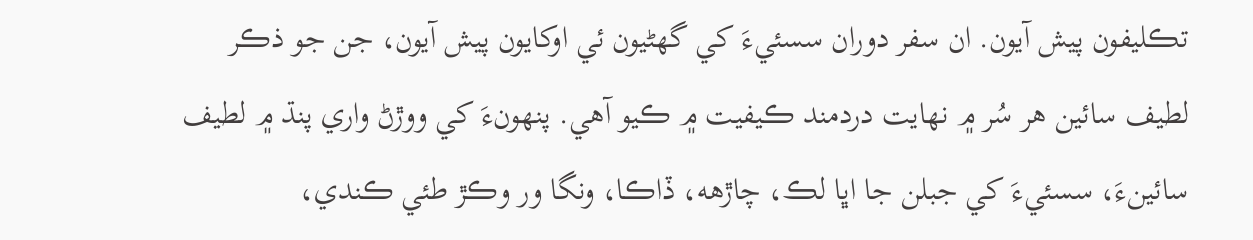تڪليفون پيش آيون. ان سفر دوران سسئيءَ کي گهڻيون ئي اوکايون پيش آيون، جن جو ذڪر لطيف سائين هر سُر ۾ نهايت دردمند ڪيفيت ۾ ڪيو آهي. پنهونءَ کي ووڙڻ واري پنڌ ۾ لطيف سائينءَ، سسئيءَ کي جبلن جا اڀا لڪ، چاڙهه، ڏاڪا، ونگا ور وڪڙ طئي ڪندي،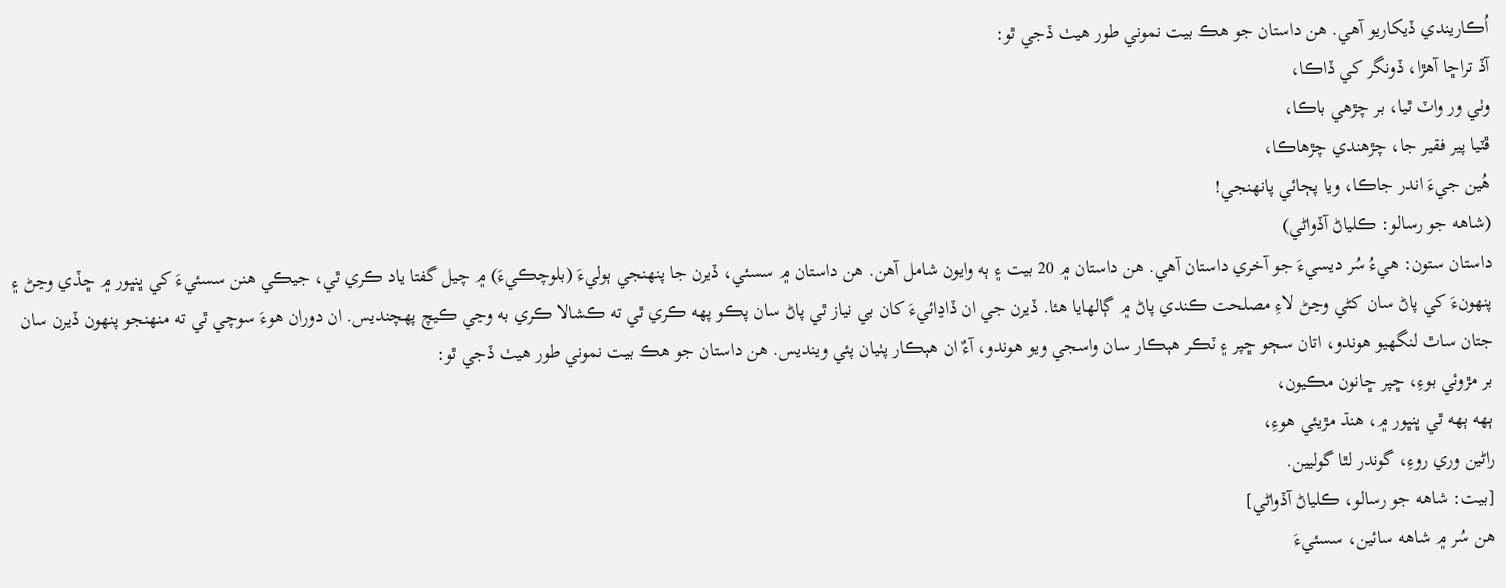اُڪاريندي ڏيکاريو آهي. هن داستان جو هڪ بيت نموني طور هيٺ ڏجي ٿو:
آڏ تراڇا آهڙا، ڏونگر کي ڏاڪا،
وٺي ور واٽ ٿيا، بر چڙهي باڪا،
ڦٽيا پير فقير جا، چڙهندي چڙهاڪا،
هُين جيءَ اندر جاڪا، ويا پڄائي پانهنجي!
(شاهه جو رسالو: ڪلياڻ آڏواڻي)
داستان ستون: هيءُ سُر ديسيءَ جو آخري داستان آهي. هن داستان ۾ 20 بيت ۽ ٻه وايون شامل آهن. هن داستان ۾ سسئي، ڏيرن جا پنهنجي ٻوليءَ (بلوچڪيءَ) ۾ چيل گفتا ياد ڪري ٿي، جيڪي هنن سسئيءَ کي ڀنڀور ۾ ڇڏي وڃڻ ۽ پنهونءَ کي پاڻ سان کڻي وڃڻ لاءِ مصلحت ڪندي پاڻ ۾ ڳالهايا هئا. ڏيرن جي ان ڏاڍائيءَ کان بي نياز ٿي پاڻ سان پڪو پهه ڪري ٿي ته ڪشالا ڪري به وڃي ڪيچ پهچنديس. ان دوران هوءَ سوچي ٿي ته منهنجو پنهون ڏيرن سان جتان ساٿ لنگهيو هوندو، اتان سڄو ڇپر ۽ ٽڪر هٻڪار سان واسجي ويو هوندو، آءٌ ان هٻڪار پٺيان پئي وينديس. هن داستان جو هڪ بيت نموني طور هيٺ ڏجي ٿو:
بر مڙوئي بوءِ، ڇپر ڇانون مڪيون،
ٻهه ٻهه ٿي ڀنڀور ۾، هنڌ مڙيئي هوءِ،
راڻين وري روءِ، گوندر لٿا گوليين.
[بيت: شاهه جو رسالو، ڪلياڻ آڏواڻي]
هن سُر ۾ شاهه سائين، سسئيءَ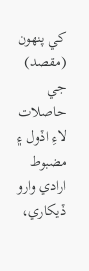کي پنهون (مقصد) جي حاصلات لاءِ اڏول ۽ مضبوط ارادي وارو ڏيکاري،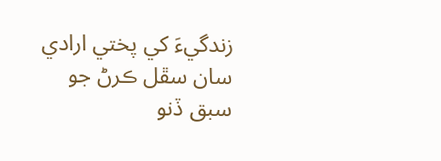زندگيءَ کي پختي ارادي سان سڦل ڪرڻ جو سبق ڏنو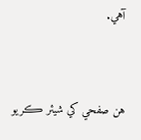آهي.


هن صفحي کي شيئر ڪريو